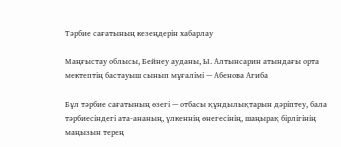Тәрбие сағатының кезеңдерін хабарлау

Маңғыстау облысы, Бейнеу ауданы, Ы. Алтынсарин атындағы орта мектептің бастауыш сынып мұғалімі — Абенова Агиба

Бұл тәрбие сағатының өзегі — отбасы құндылықтарын дәріптеу, бала тәрбиесіндегі ата-ананың, үлкеннің өнегесінің, шаңырақ бірлігінің маңызын терең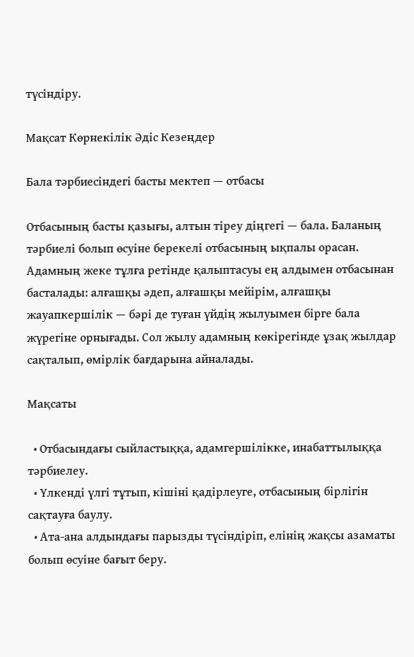түсіндіру.

Мақсат Көрнекілік Әдіс Кезеңдер

Бала тәрбиесіндегі басты мектеп — отбасы

Отбасының басты қазығы, алтын тіреу діңгегі — бала. Баланың тәрбиелі болып өсуіне берекелі отбасының ықпалы орасан. Адамның жеке тұлға ретінде қалыптасуы ең алдымен отбасынан басталады: алғашқы әдеп, алғашқы мейірім, алғашқы жауапкершілік — бәрі де туған үйдің жылуымен бірге бала жүрегіне орнығады. Сол жылу адамның көкірегінде ұзақ жылдар сақталып, өмірлік бағдарына айналады.

Мақсаты

  • Отбасындағы сыйластыққа, адамгершілікке, инабаттылыққа тәрбиелеу.
  • Үлкенді үлгі тұтып, кішіні қадірлеуге, отбасының бірлігін сақтауға баулу.
  • Ата-ана алдындағы парызды түсіндіріп, елінің жақсы азаматы болып өсуіне бағыт беру.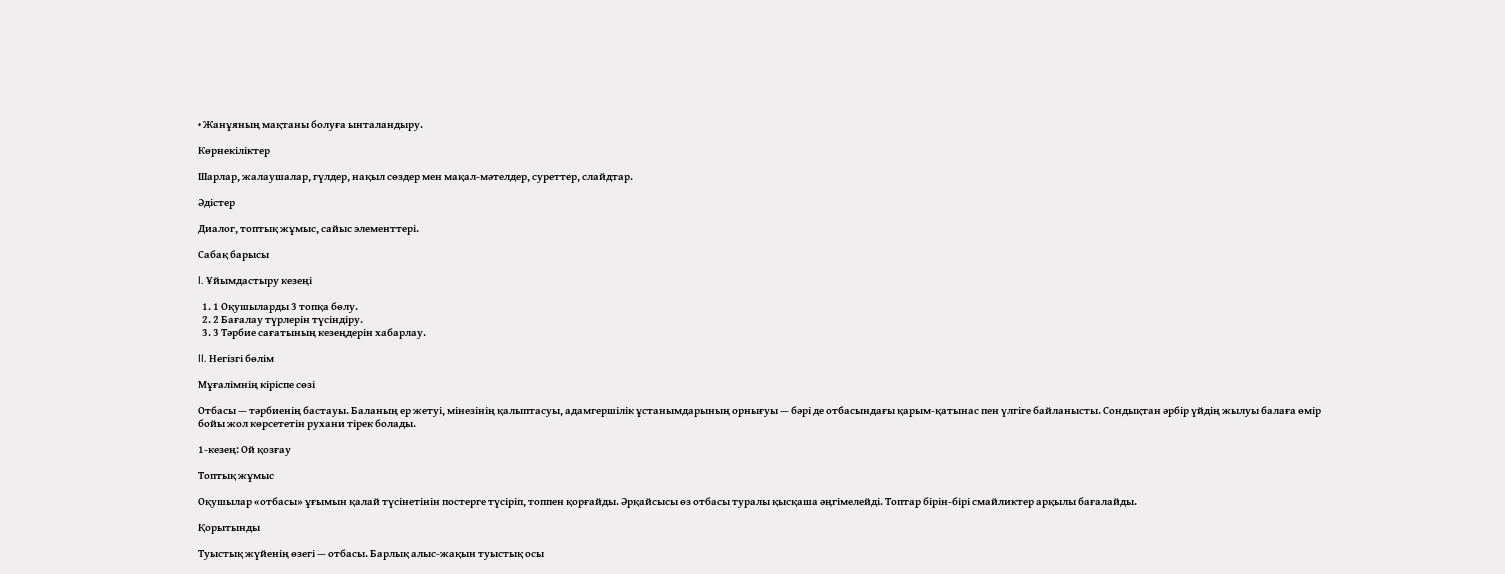• Жанұяның мақтаны болуға ынталандыру.

Көрнекіліктер

Шарлар, жалаушалар, гүлдер, нақыл сөздер мен мақал-мәтелдер, суреттер, слайдтар.

Әдістер

Диалог, топтық жұмыс, сайыс элементтері.

Сабақ барысы

I. Ұйымдастыру кезеңі

  1. 1 Оқушыларды 3 топқа бөлу.
  2. 2 Бағалау түрлерін түсіндіру.
  3. 3 Тәрбие сағатының кезеңдерін хабарлау.

II. Негізгі бөлім

Мұғалімнің кіріспе сөзі

Отбасы — тәрбиенің бастауы. Баланың ер жетуі, мінезінің қалыптасуы, адамгершілік ұстанымдарының орнығуы — бәрі де отбасындағы қарым-қатынас пен үлгіге байланысты. Сондықтан әрбір үйдің жылуы балаға өмір бойы жол көрсететін рухани тірек болады.

1-кезең: Ой қозғау

Топтық жұмыс

Оқушылар «отбасы» ұғымын қалай түсінетінін постерге түсіріп, топпен қорғайды. Әрқайсысы өз отбасы туралы қысқаша әңгімелейді. Топтар бірін-бірі смайликтер арқылы бағалайды.

Қорытынды

Туыстық жүйенің өзегі — отбасы. Барлық алыс-жақын туыстық осы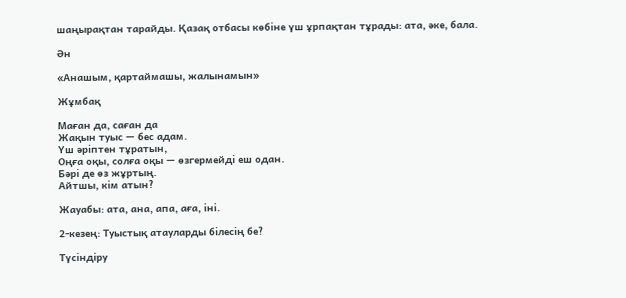шаңырақтан тарайды. Қазақ отбасы көбіне үш ұрпақтан тұрады: ата, әке, бала.

Ән

«Анашым, қартаймашы, жалынамын»

Жұмбақ

Маған да, саған да
Жақын туыс — бес адам.
Үш әріптен тұратын,
Оңға оқы, солға оқы — өзгермейді еш одан.
Бәрі де өз жұртың.
Айтшы, кім атын?

Жауабы: ата, ана, апа, аға, іні.

2-кезең: Туыстық атауларды білесің бе?

Түсіндіру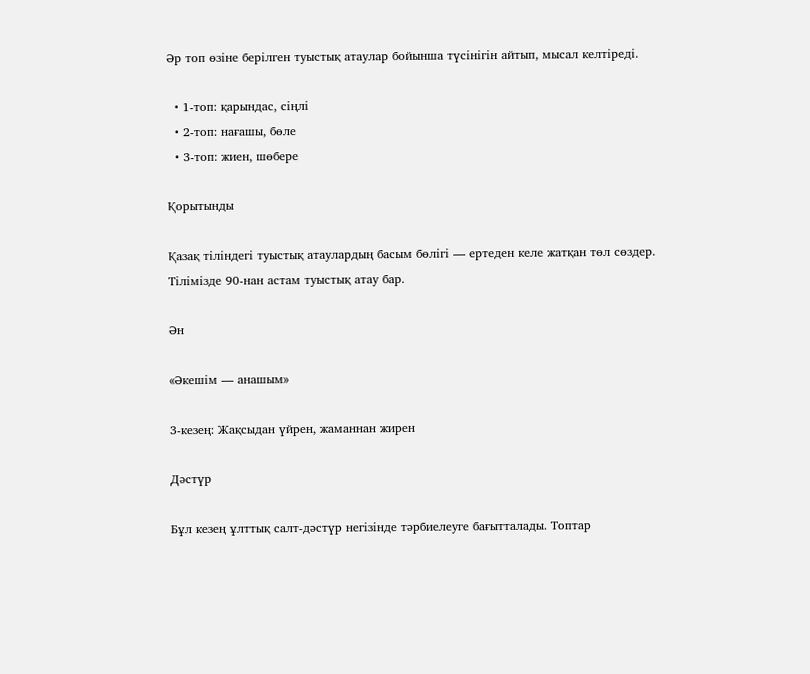Әр топ өзіне берілген туыстық атаулар бойынша түсінігін айтып, мысал келтіреді.

  • 1-топ: қарындас, сіңлі
  • 2-топ: нағашы, бөле
  • 3-топ: жиен, шөбере

Қорытынды

Қазақ тіліндегі туыстық атаулардың басым бөлігі — ертеден келе жатқан төл сөздер. Тілімізде 90-нан астам туыстық атау бар.

Ән

«Әкешім — анашым»

3-кезең: Жақсыдан үйрен, жаманнан жирен

Дәстүр

Бұл кезең ұлттық салт-дәстүр негізінде тәрбиелеуге бағытталады. Топтар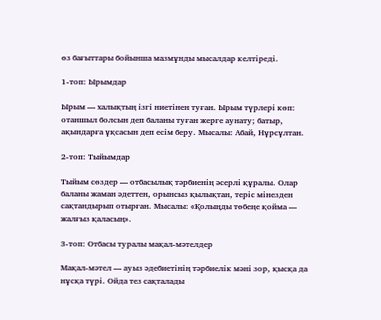өз бағыттары бойынша мазмұнды мысалдар келтіреді.

1-топ: Ырымдар

Ырым — халықтың ізгі ниетінен туған. Ырым түрлері көп: отаншыл болсын деп баланы туған жерге аунату; батыр, ақындарға ұқсасын деп есім беру. Мысалы: Абай, Нұрсұлтан.

2-топ: Тыйымдар

Тыйым сөздер — отбасылық тәрбиенің әсерлі құралы. Олар баланы жаман әдеттен, орынсыз қылықтан, теріс мінезден сақтандырып отырған. Мысалы: «Қолыңды төбеңе қойма — жалғыз қаласың».

3-топ: Отбасы туралы мақал-мәтелдер

Мақал-мәтел — ауыз әдебиетінің тәрбиелік мәні зор, қысқа да нұсқа түрі. Ойда тез сақталады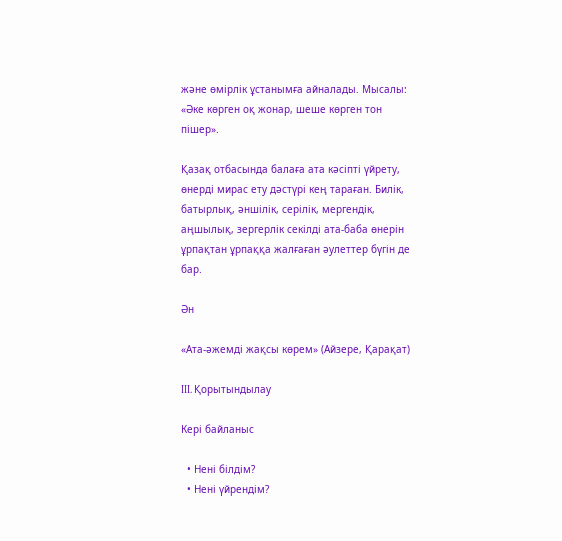және өмірлік ұстанымға айналады. Мысалы: «Әке көрген оқ жонар, шеше көрген тон пішер».

Қазақ отбасында балаға ата кәсіпті үйрету, өнерді мирас ету дәстүрі кең тараған. Билік, батырлық, әншілік, серілік, мергендік, аңшылық, зергерлік секілді ата-баба өнерін ұрпақтан ұрпаққа жалғаған әулеттер бүгін де бар.

Ән

«Ата-әжемді жақсы көрем» (Айзере, Қарақат)

III. Қорытындылау

Кері байланыс

  • Нені білдім?
  • Нені үйрендім?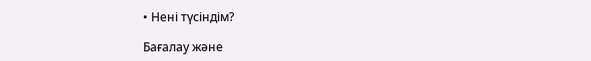• Нені түсіндім?

Бағалау және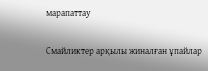марапаттау

Смайликтер арқылы жиналған ұпайлар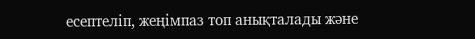есептеліп, жеңімпаз топ анықталады және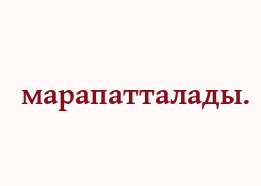марапатталады.